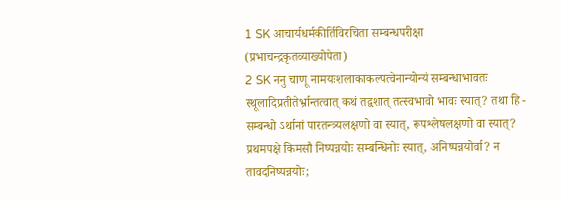1 SK आचार्यधर्मकीर्तिविरचिता सम्बन्धपरीक्षा (प्रभाचन्द्रकृतव्याख्योपेता)
2 SK ननु चाणू नामयःशलाकाकल्पत्वेनान्योन्यं सम्बन्धाभावतः स्थूलादिप्रतीतेर्भ्रान्तत्वात् कथं तद्वशात् तत्स्वभावो भावः स्यात्? तथा हि - सम्बन्धो ऽर्थानां पारतन्त्र्यलक्षणो वा स्यात्, रूपश्लेषलक्षणो वा स्यात्? प्रथमपक्षे किमसौ निष्पन्नयोः सम्बन्धिनोः स्यात्, अनिष्पन्नयोर्वा? न तावदनिष्पन्नयोः;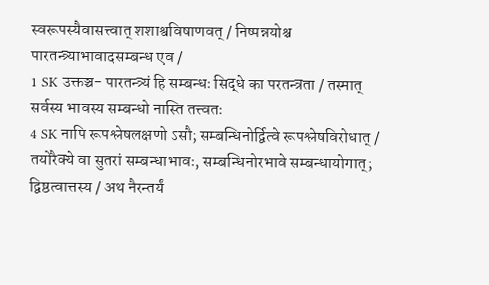स्वरूपस्यैवासत्त्वात् शशाश्वविषाणवत् / निष्पन्नयोश्च पारतन्त्र्याभावादसम्बन्ध एव /
1 SK उक्तञ्च- पारतन्त्र्यं हि सम्बन्धः सिद्धे का परतन्त्रता / तस्मात् सर्वस्य भावस्य सम्बन्धो नास्ति तत्त्वतः
4 SK नापि रूपश्लेषलक्षणो ऽसौ; सम्बन्धिनोर्द्वित्वे रूपश्लेषविरोधात् / तयोरैक्ये वा सुतरां सम्बन्धाभावः, सम्बन्धिनोरभावे सम्बन्धायोगात्; द्विष्ठत्वात्तस्य / अथ नैरन्तर्यं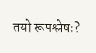तयो रूपश्लेषः?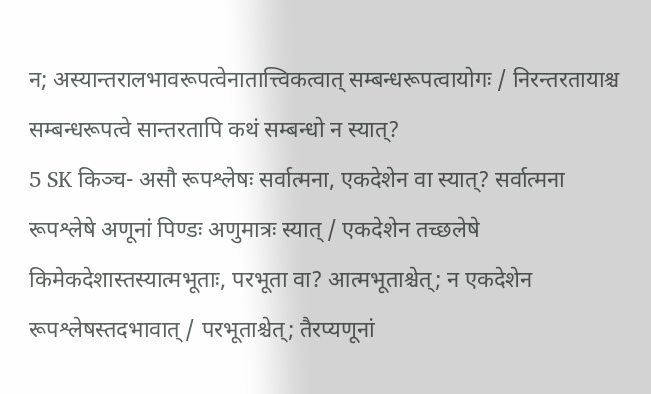न; अस्यान्तरालभावरूपत्वेनातात्त्विकत्वात् सम्बन्धरूपत्वायोगः / निरन्तरतायाश्च सम्बन्धरूपत्वे सान्तरतापि कथं सम्बन्धो न स्यात्?
5 SK किञ्च- असौ रूपश्लेषः सर्वात्मना, एकदेशेन वा स्यात्? सर्वात्मना रूपश्लेषे अणूनां पिण्डः अणुमात्रः स्यात् / एकदेशेन तच्छलेषे किमेकदेशास्तस्यात्मभूताः, परभूता वा? आत्मभूताश्चेत्; न एकदेशेन रूपश्लेषस्तदभावात् / परभूताश्चेत्; तैरप्यणूनां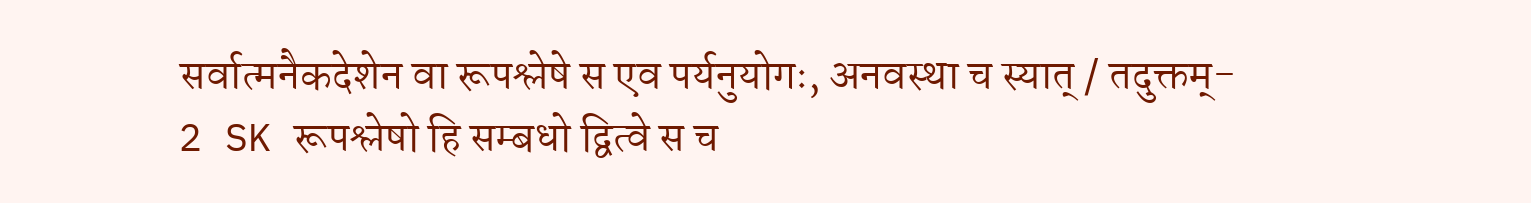सर्वात्मनैकदेशेन वा रूपश्लेषे स एव पर्यनुयोगः, अनवस्था च स्यात् / तदुक्तम्-
2 SK रूपश्लेषो हि सम्बधो द्वित्वे स च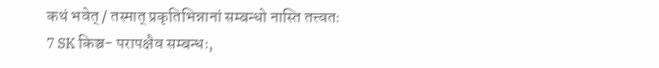कथं भवेत् / तस्मात् प्रकृतिभिन्नानां सम्बन्धो नास्ति तत्त्वतः
7 SK किञ्च- परापक्षैव सम्बन्धः,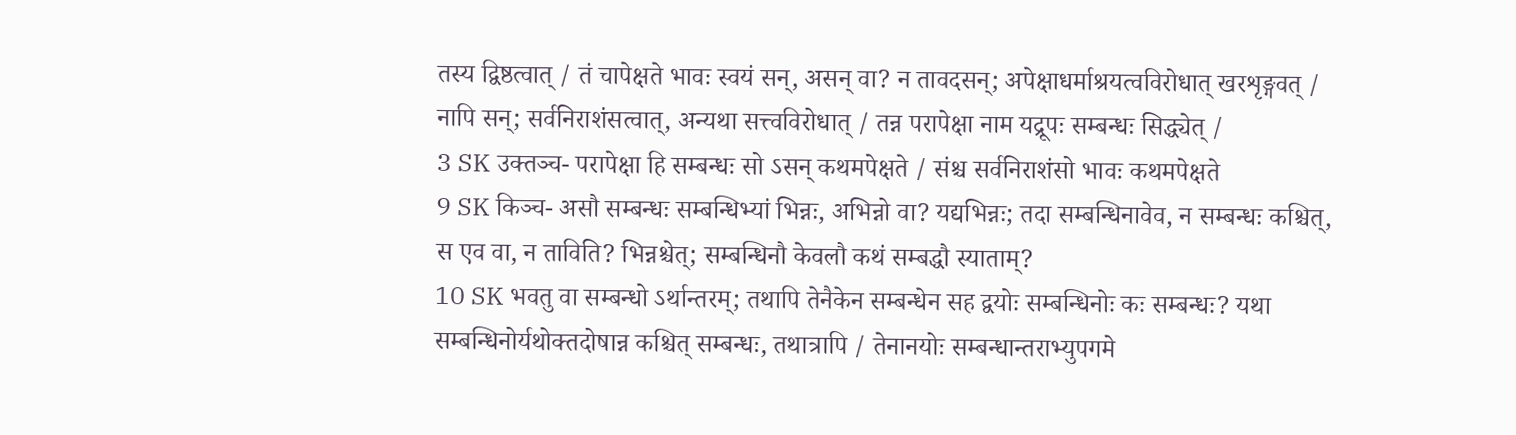तस्य द्विष्ठत्वात् / तं चापेक्षते भावः स्वयं सन्, असन् वा? न तावदसन्; अपेक्षाधर्माश्रयत्वविरोधात् खरशृङ्गवत् / नापि सन्; सर्वनिराशंसत्वात्, अन्यथा सत्त्वविरोधात् / तन्न परापेक्षा नाम यद्रूपः सम्बन्धः सिद्ध्येत् /
3 SK उक्तञ्च- परापेक्षा हि सम्बन्धः सो ऽसन् कथमपेक्षते / संश्च सर्वनिराशंसो भावः कथमपेक्षते
9 SK किञ्च- असौ सम्बन्धः सम्बन्धिभ्यां भिन्नः, अभिन्नो वा? यद्यभिन्नः; तदा सम्बन्धिनावेव, न सम्बन्धः कश्चित्, स एव वा, न ताविति? भिन्नश्चेत्; सम्बन्धिनौ केवलौ कथं सम्बद्धौ स्याताम्?
10 SK भवतु वा सम्बन्धो ऽर्थान्तरम्; तथापि तेनैकेन सम्बन्धेन सह द्वयोः सम्बन्धिनोः कः सम्बन्धः? यथा सम्बन्धिनोर्यथोक्तदोषान्न कश्चित् सम्बन्धः, तथात्रापि / तेनानयोः सम्बन्धान्तराभ्युपगमे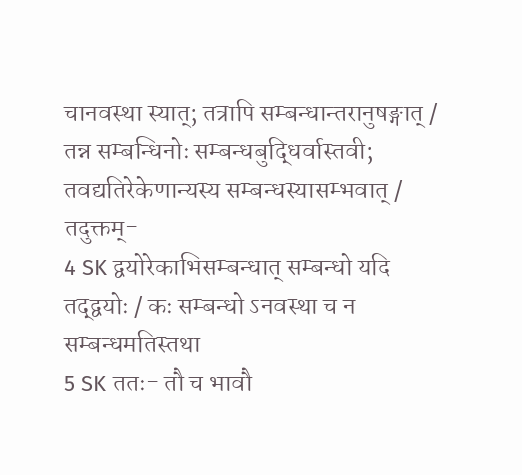चानवस्था स्यात्; तत्रापि सम्बन्धान्तरानुषङ्गात् / तन्न सम्बन्धिनोः सम्बन्धबुद्धिर्वास्तवी; तवद्यतिरेकेणान्यस्य सम्बन्धस्यासम्भवात् / तदुक्तम्-
4 SK द्वयोरेकाभिसम्बन्धात् सम्बन्धो यदि तद्द्वयोः / कः सम्बन्धो ऽनवस्था च न सम्बन्धमतिस्तथा
5 SK ततः- तौ च भावौ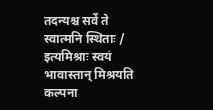तदन्यश्च सर्वे ते स्वात्मनि स्थिताः / इत्यमिश्राः स्वयं भावास्तान् मिश्रयति कल्पना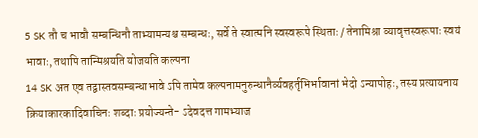5 SK तौ च भावौ सम्बन्धिनौ ताभ्यामन्यश्च सम्बन्धः, सर्वे ते स्वात्मनि स्वस्वरूपे स्थिताः / तेनामिश्रा व्यावृत्तस्वरूपाः स्वयं भावाः, तथापि तान्मिश्रयति योजयति कल्पना
14 SK अत एव तद्वास्तवसम्बन्धाभावे ऽपि तामेव कल्पनामनुरुन्धानैर्व्यवहर्तृभिर्भावानां भेदो ऽन्यापोहः, तस्य प्रत्यायनाय क्रियाकारकादिवाचिनः शब्दाः प्रयोज्यन्ते- ऽदेवदत्त गामभ्याज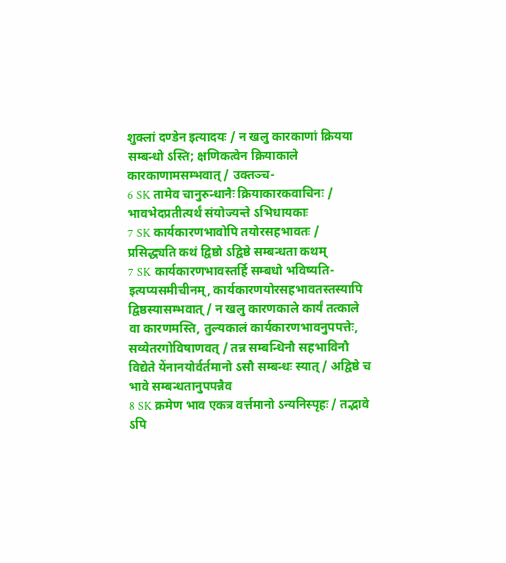शुक्लां दण्डेन इत्यादयः / न खलु कारकाणां क्रियया सम्बन्धो ऽस्ति; क्षणिकत्वेन क्रियाकाले कारकाणामसम्भवात् / उक्तञ्च-
6 SK तामेव चानुरुन्धानैः क्रियाकारकवाचिनः / भावभेदप्रतीत्यर्थं संयोज्यन्ते ऽभिधायकाः
7 SK कार्यकारणभावोपि तयोरसहभावतः / प्रसिद्ध्यति कथं द्विष्ठो ऽद्विष्ठे सम्बन्धता कथम्
7 SK कार्यकारणभावस्तर्हि सम्बधो भविष्यति- इत्यप्यसमीचीनम्, कार्यकारणयोरसहभावतस्तस्यापि द्विष्ठस्यासम्भवात् / न खलु कारणकाले कार्यं तत्काले वा कारणमस्ति, तुल्यकालं कार्यकारणभावनुपपत्तेः, सव्येतरगोविषाणवत् / तन्न सम्बन्धिनौ सहभाविनौ विद्येते येंनानयोर्वर्तमानो ऽसौ सम्बन्धः स्यात् / अद्विष्ठे च भावे सम्बन्धतानुपपन्नैव
8 SK क्रमेण भाव एकत्र वर्त्तमानो ऽन्यनिस्पृहः / तद्भावे ऽपि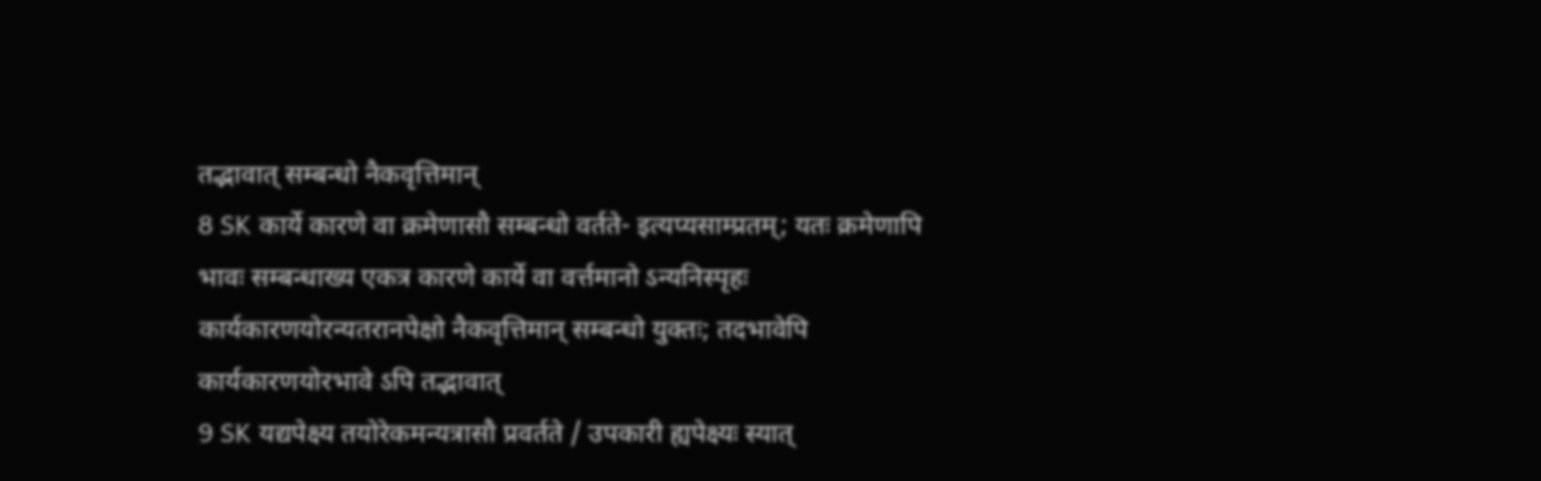तद्भावात् सम्बन्धो नैकवृत्तिमान्
8 SK कार्ये कारणे वा क्रमेणासौ सम्बन्धो वर्तते- इत्यप्यसाम्प्रतम्; यतः क्रमेणापि भावः सम्बन्धाख्य एकत्र कारणे कार्ये वा वर्त्तमानो ऽन्यनिस्पृहः कार्यकारणयोरन्यतरानपेक्षो नैकवृत्तिमान् सम्बन्धो युक्तः; तदभावेपि कार्यकारणयोरभावे ऽपि तद्भावात्
9 SK यद्यपेक्ष्य तयोरेकमन्यत्रासौ प्रवर्तते / उपकारी ह्यपेक्ष्यः स्यात्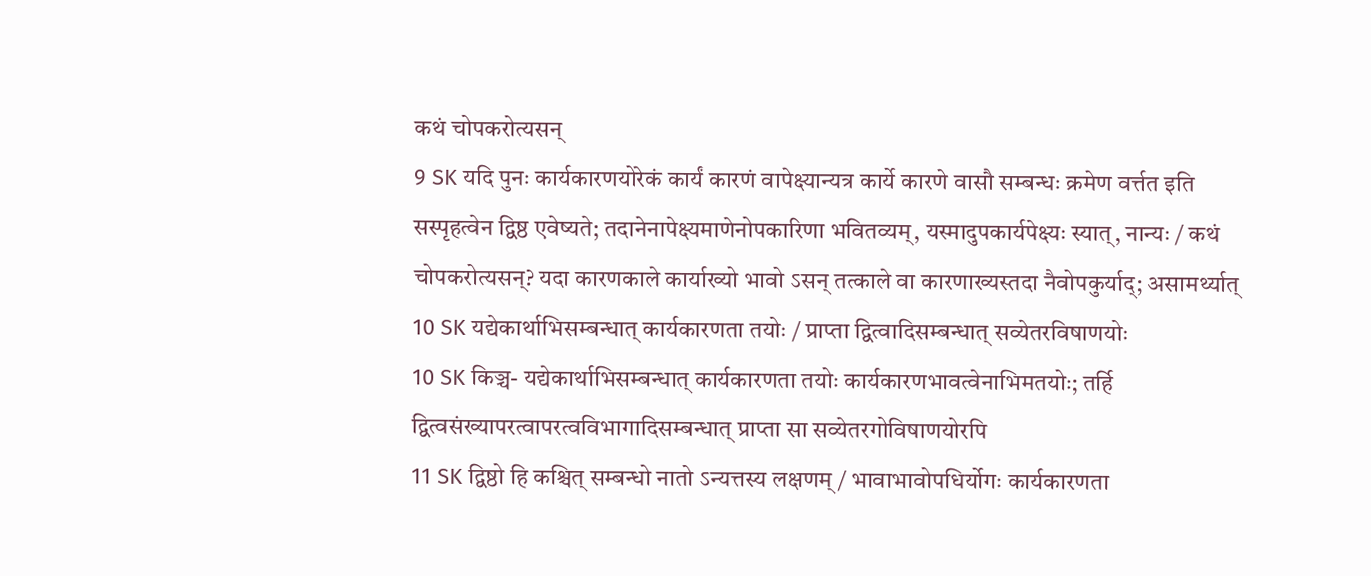कथं चोपकरोत्यसन्
9 SK यदि पुनः कार्यकारणयोरेकं कार्यं कारणं वापेक्ष्यान्यत्र कार्ये कारणे वासौ सम्बन्धः क्रमेण वर्त्तत इति सस्पृहत्वेन द्विष्ठ एवेष्यते; तदानेनापेक्ष्यमाणेनोपकारिणा भवितव्यम्, यस्मादुपकार्यपेक्ष्यः स्यात्, नान्यः / कथं चोपकरोत्यसन्? यदा कारणकाले कार्याख्यो भावो ऽसन् तत्काले वा कारणाख्यस्तदा नैवोपकुर्याद्; असामर्थ्यात्
10 SK यद्येकार्थाभिसम्बन्धात् कार्यकारणता तयोः / प्राप्ता द्वित्वादिसम्बन्धात् सव्येतरविषाणयोः
10 SK किञ्च- यद्येकार्थाभिसम्बन्धात् कार्यकारणता तयोः कार्यकारणभावत्वेनाभिमतयोः; तर्हि द्वित्वसंख्यापरत्वापरत्वविभागादिसम्बन्धात् प्राप्ता सा सव्येतरगोविषाणयोरपि
11 SK द्विष्ठो हि कश्चित् सम्बन्धो नातो ऽन्यत्तस्य लक्षणम् / भावाभावोपधिर्योगः कार्यकारणता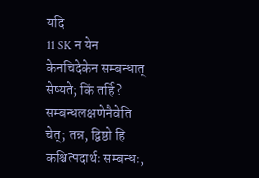यदि
11 SK न येन केनचिदेकेन सम्बन्धात् सेष्यते; किं तर्हि? सम्बन्धलक्षणेनैवेति चेत्; तन्न, द्विष्ठो हि कश्चित्पदार्थः सम्बन्धः,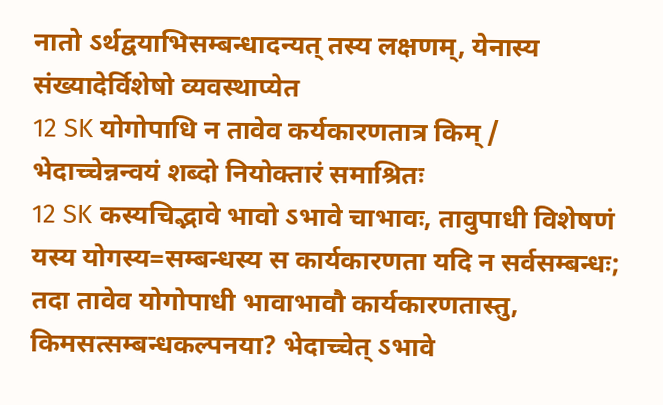नातो ऽर्थद्वयाभिसम्बन्धादन्यत् तस्य लक्षणम्, येनास्य संख्यादेर्विशेषो व्यवस्थाप्येत
12 SK योगोपाधि न तावेव कर्यकारणतात्र किम् / भेदाच्चेन्नन्वयं शब्दो नियोक्तारं समाश्रितः
12 SK कस्यचिद्भावे भावो ऽभावे चाभावः, तावुपाधी विशेषणं यस्य योगस्य=सम्बन्धस्य स कार्यकारणता यदि न सर्वसम्बन्धः; तदा तावेव योगोपाधी भावाभावौ कार्यकारणतास्तु, किमसत्सम्बन्धकल्पनया? भेदाच्चेत् ऽभावे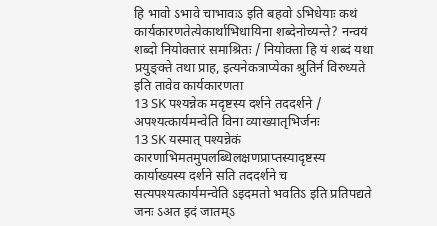हि भावो ऽभावे चाभावःऽ इति बहवो ऽभिधेयाः कथं कार्यकारणतेत्येकार्थाभिधायिना शब्देनोच्यन्ते? नन्वयं शब्दो नियोक्तारं समाश्रितः / नियोक्ता हि यं शब्दं यथा प्रयुङ्क्ते तथा प्राह, इत्यनेकत्राप्येका श्रुतिर्न विरुध्यते इति तावेव कार्यकारणता
13 SK पश्यन्नेक मदृष्टस्य दर्शने तददर्शने / अपश्यत्कार्यमन्वेति विना व्याख्यातृभिर्जनः
13 SK यस्मात् पश्यन्नेकं कारणाभिमतमुपलब्धिलक्षणप्राप्तस्यादृष्टस्य कार्याख्यस्य दर्शने सति तददर्शने च सत्यपश्यत्कार्यमन्वेति ऽइदमतो भवतिऽ इति प्रतिपद्यते जनः ऽअत इदं जातम्ऽ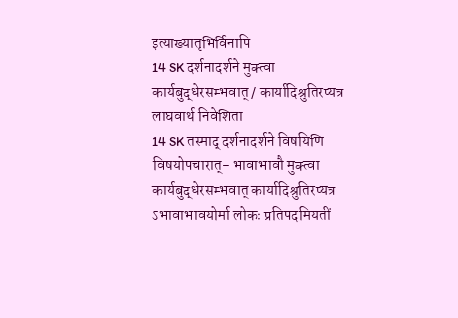इत्याख्यातृभिर्विनापि
14 SK दर्शनादर्शने मुक्त्वा कार्यबुद्धेरसम्भवात् / कार्यादिश्रुतिरप्यत्र लाघवार्थ निवेशिता
14 SK तस्माद् दर्शनादर्शने विषयिणि विषयोपचारात्- भावाभावौ मुक्त्वा कार्यबुद्धेरसम्भवात् कार्यादिश्रुतिरप्यत्र ऽभावाभावयोर्मा लोकः प्रतिपदमियतीं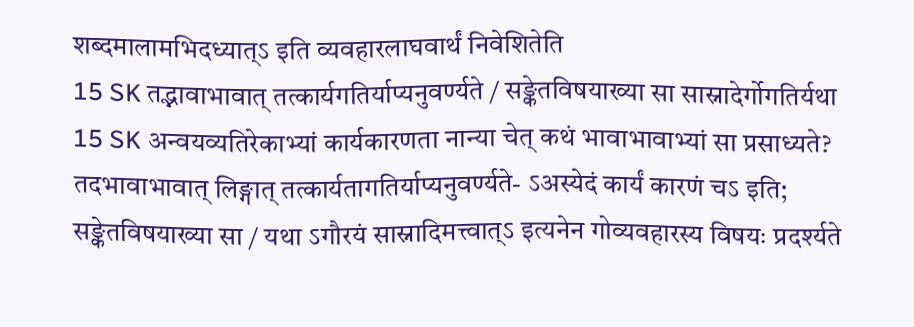शब्दमालामभिदध्यात्ऽ इति व्यवहारलाघवार्थं निवेशितेति
15 SK तद्भावाभावात् तत्कार्यगतिर्याप्यनुवर्ण्यते / सङ्केतविषयाख्या सा सास्नादेर्गोगतिर्यथा
15 SK अन्वयव्यतिरेकाभ्यां कार्यकारणता नान्या चेत् कथं भावाभावाभ्यां सा प्रसाध्यते? तदभावाभावात् लिङ्गात् तत्कार्यतागतिर्याप्यनुवर्ण्यते- ऽअस्येदं कार्यं कारणं चऽ इति; सङ्केतविषयाख्या सा / यथा ऽगौरयं सास्नादिमत्त्वात्ऽ इत्यनेन गोव्यवहारस्य विषयः प्रदर्श्यते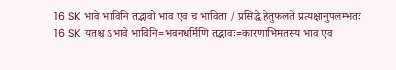16 SK भावे भाविनि तद्भावो भाव एव च भाविता / प्रसिद्धे हेतुफलते प्रत्यक्षानुपलम्भतः
16 SK यतश्च ऽभावे भाविनि=भवनधर्मिणि तद्भावः=कारणाभिमतस्य भाव एव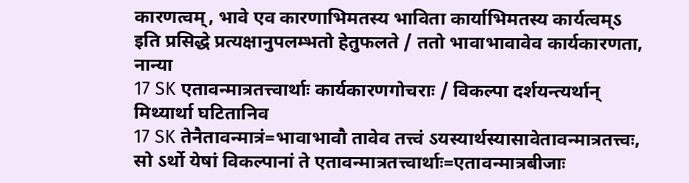कारणत्वम्, भावे एव कारणाभिमतस्य भाविता कार्याभिमतस्य कार्यत्वम्ऽ इति प्रसिद्धे प्रत्यक्षानुपलम्भतो हेतुफलते / ततो भावाभावावेव कार्यकारणता, नान्या
17 SK एतावन्मात्रतत्त्वार्थाः कार्यकारणगोचराः / विकल्पा दर्शयन्त्यर्थान् मिथ्यार्था घटितानिव
17 SK तेनैतावन्मात्रं=भावाभावौ तावेव तत्त्वं ऽयस्यार्थस्यासावेतावन्मात्रतत्त्वः, सो ऽर्थो येषां विकल्पानां ते एतावन्मात्रतत्त्वार्थाः=एतावन्मात्रबीजाः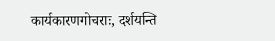कार्यकारणगोचराः, दर्शयन्ति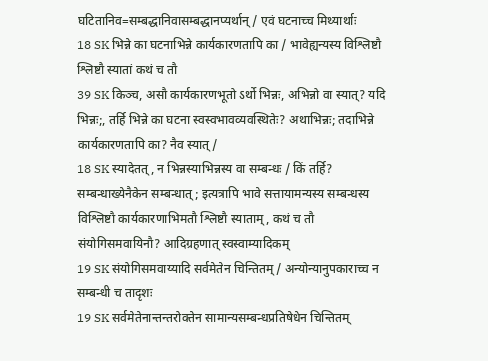घटितानिव=सम्बद्धानिवासम्बद्धानप्यर्थान् / एवं घटनाच्च मिथ्यार्थाः
18 SK भिन्ने का घटनाभिन्ने कार्यकारणतापि का / भावेह्यन्यस्य विश्लिष्टौ श्लिष्टौ स्यातां कथं च तौ
39 SK किञ्च, असौ कार्यकारणभूतो ऽर्थो भिन्नः, अभिन्नो वा स्यात्? यदि भिन्नः;, तर्हि भिन्ने का घटना स्वस्वभावव्यवस्थितेः? अथाभिन्नः; तदाभिन्ने कार्यकारणतापि का? नैव स्यात् /
18 SK स्यादेतत्, न भिन्नस्याभिन्नस्य वा सम्बन्धः / किं तर्हि? सम्बन्धाख्येनैकेन सम्बन्धात्; इत्यत्रापि भावे सत्तायामन्यस्य सम्बन्धस्य विश्लिष्टौ कार्यकारणाभिमतौ श्लिष्टौ स्याताम्, कथं च तौ संयोगिसमवायिनौ? आदिग्रहणात् स्वस्वाम्यादिकम्
19 SK संयोगिसमवाय्यादि सर्वमेतेन चिन्तितम् / अन्योन्यानुपकाराच्च न सम्बन्धी च तादृशः
19 SK सर्वमेतेनान्तन्तरोक्तेन सामान्यसम्बन्धप्रतिषेधेन चिन्तितम्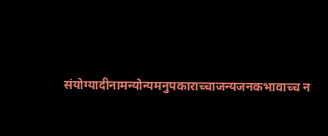संयोग्यादीनामन्योन्यमनुपकाराच्चाजन्यजनकभावाच्च न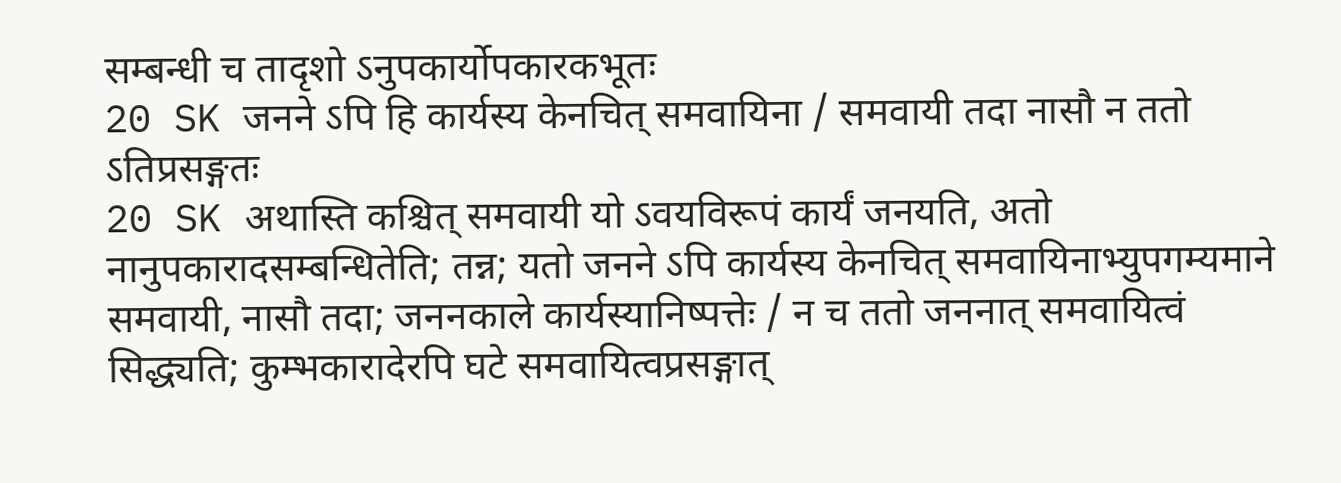सम्बन्धी च तादृशो ऽनुपकार्योपकारकभूतः
20 SK जनने ऽपि हि कार्यस्य केनचित् समवायिना / समवायी तदा नासौ न ततो ऽतिप्रसङ्गतः
20 SK अथास्ति कश्चित् समवायी यो ऽवयविरूपं कार्यं जनयति, अतो नानुपकारादसम्बन्धितेति; तन्न; यतो जनने ऽपि कार्यस्य केनचित् समवायिनाभ्युपगम्यमाने समवायी, नासौ तदा; जननकाले कार्यस्यानिष्पत्तेः / न च ततो जननात् समवायित्वं सिद्ध्यति; कुम्भकारादेरपि घटे समवायित्वप्रसङ्गात्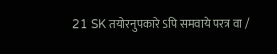21 SK तयोरनुपकारे ऽपि समवाये परत्र वा /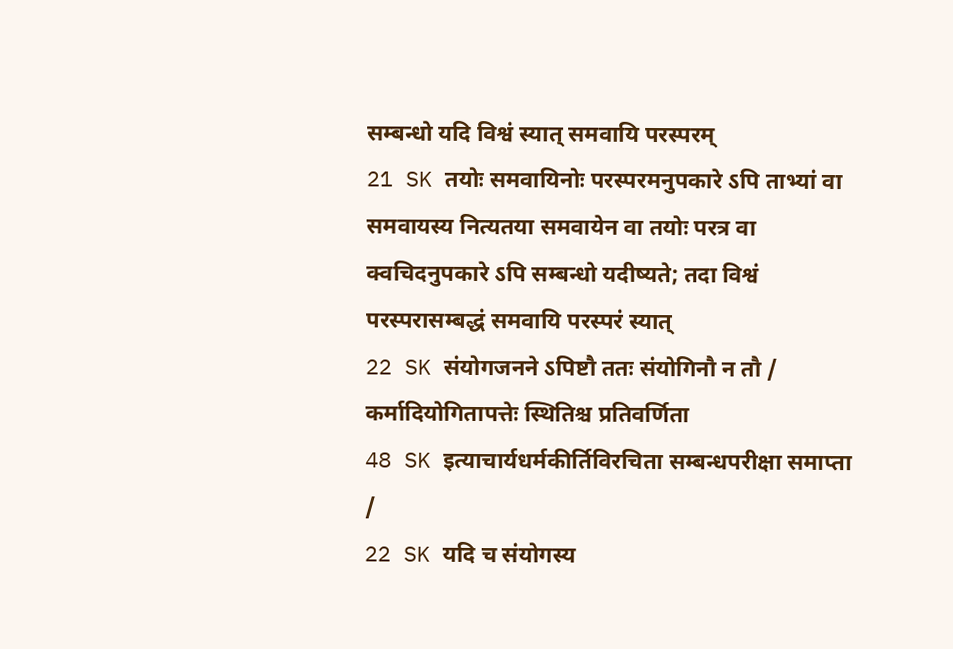सम्बन्धो यदि विश्वं स्यात् समवायि परस्परम्
21 SK तयोः समवायिनोः परस्परमनुपकारे ऽपि ताभ्यां वा समवायस्य नित्यतया समवायेन वा तयोः परत्र वा क्वचिदनुपकारे ऽपि सम्बन्धो यदीष्यते; तदा विश्वं परस्परासम्बद्धं समवायि परस्परं स्यात्
22 SK संयोगजनने ऽपिष्टौ ततः संयोगिनौ न तौ / कर्मादियोगितापत्तेः स्थितिश्च प्रतिवर्णिता
48 SK इत्याचार्यधर्मकीर्तिविरचिता सम्बन्धपरीक्षा समाप्ता /
22 SK यदि च संयोगस्य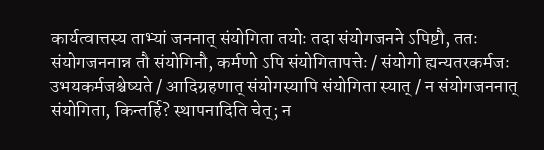कार्यत्वात्तस्य ताभ्यां जननात् संयोगिता तयोः तदा संयोगजनने ऽपिष्टौ, ततः संयोगजननान्न तौ संयोगिनौ, कर्मणो ऽपि संयोगितापत्तेः / संयोगो ह्यन्यतरकर्मजः उभयकर्मजश्चेष्यते / आदिग्रहणात् संयोगस्यापि संयोगिता स्यात् / न संयोगजननात् संयोगिता, किन्तर्हि? स्थापनादिति चेत्; न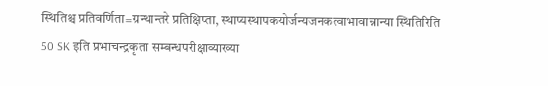स्थितिश्च प्रतिवर्णिता=ग्रन्थान्तरे प्रतिक्षिप्ता, स्थाप्यस्थापकयोर्जन्यजनकत्वाभावान्नान्या स्थितिरिति
50 SK इति प्रभाचन्द्रकृता सम्बन्धपरीक्षाव्याख्या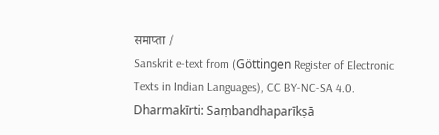समाप्ता /
Sanskrit e-text from (Göttingen Register of Electronic Texts in Indian Languages), CC BY-NC-SA 4.0. Dharmakīrti: Saṃbandhaparīkṣā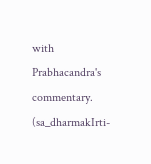with Prabhacandra's commentary. (sa_dharmakIrti-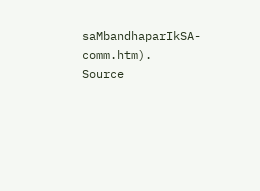saMbandhaparIkSA-comm.htm).
Source